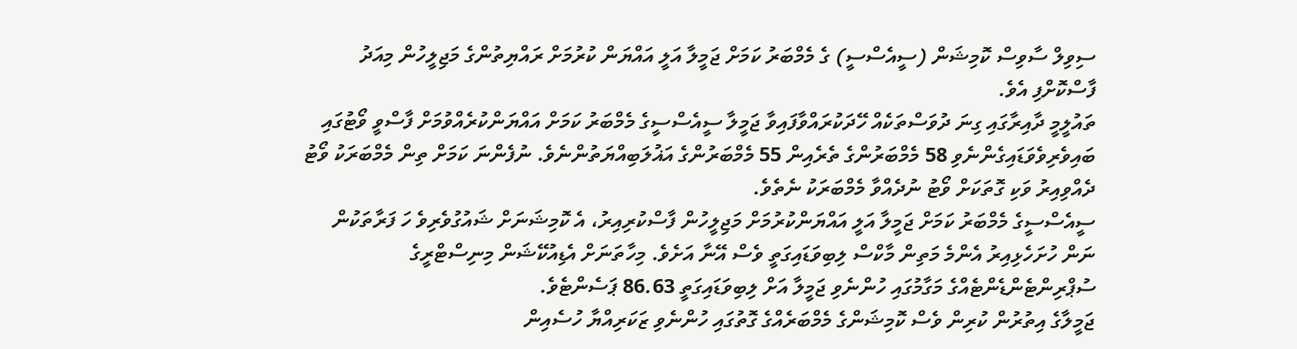ސިވިލް ސާވިސް ކޮމިޝަން (ސީއެސްސީ) ގެ މެމްބަރު ކަމަށް ޖަމީލާ އަލީ އައްޔަން ކުރުމަށް ރައްޔިތުންގެ މަޖިލީހުން މިއަދު ފާސްކޮށްފި އެވެ.
ތައުލީމީ ދާއިރާގައި ގިނަ ދުވަސްތަކެއް ހޭދަކުރައްވާފައިވާ ޖަމީލާ ސީއެސްސީގެ މެމްބަރު ކަމަށް އައްޔަންކުރެއްވުމަށް ފާސްވީ ވޯޓުގައި ބައިވެރިވެވަޑައިގެންނެވި 58 މެމްބަރުންގެ ތެރެއިން 55 މެމްބަރުންގެ އަޣުލަބިއްޔަތުންނެވެ. ނުފެންނަ ކަމަށް ތިން މެމްބަރަކު ވޯޓު ދެއްވިއިރު ވަކި ގޮތަކަށް ވޯޓު ނުދެއްވާ މެމްބަރަކު ނެތެވެ.
ސީއެސްސީގެ މެމްބަރު ކަމަށް ޖަމީލާ އަލީ އައްޔަންކުރުމަށް މަޖިލީހުން ފާސްކުރިއިރު، އެ ކޮމިޝަނަށް ޝައުގުވެރިވެ ހަ ފަރާތަކުން ނަން ހުށަހެޅިއިރު އެންމެ މަތިން މާކްސް ލިބިވަޑައިގަތީ ވެސް އޭނާ އަށެވެ. މިހާތަނަށް އެޑިއުކޭޝަން މިނިސްޓްރީގެ ސުޕްރިންޓެންޑެންޓެއްގެ މަގާމުގައި ހުންނެވި ޖަމީލާ އަށް ލިބިވަޑައިގަތީ 86.63 ޕަސެންޓެވެ.
ޖަމީލާގެ އިތުރުން ކުރިން ވެސް ކޮމިޝަންގެ މެމްބަރެއްގެ ގޮތުގައި ހުންނެވި ޒަކަރިއްޔާ ހުސެއިން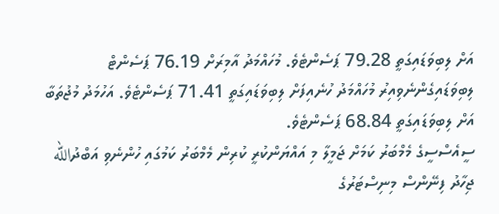އަށް ލިބިވަޑައިގަތީ 79.28 ޕަސެންޓެވެ. މުހައްމަދު އާމިރަށް 76.19 ޕަސެންޓް ލިބިވަޑައިގެންނެވިއިރު މުހައްމަދު ހުނެއިފަށް ލިބިވަޑައިގަތީ 71.41 ޕަސެންޓެވެ. އަހުމަދު މުޖުތަބާ އަށް ލިބިވަޑައިގަތީ 68.84 ޕަސެންޓެވެ.
ސީއެސްސީގެ މެމްބަރު ކަމަށް ޖަމީލާ މި އައްޔަންކުރީ ކުރިން މެމްބަރު ކަމުގައި ހުންނެވި އަބްދުالله ޖިހާދު ފިނޭންސް މިނިސްޓަރުގެ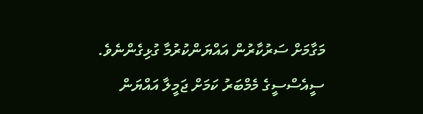މަގާމަށް ސަރުކާރުން އައްޔަންކުރުމާ ގުޅިގެންނެވެ.
ސީއެސްސީގެ މެމްބަރު ކަމަށް ޖަމީލާ އައްޔަން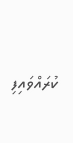ކުރައްވައިފި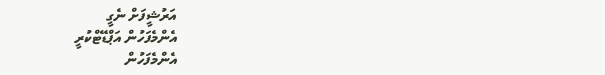އަރުޝީފަށް ނެގީ
އެންމެފަހުން އަޕްޑޭޓްކުރީ
އެންމެފަހުން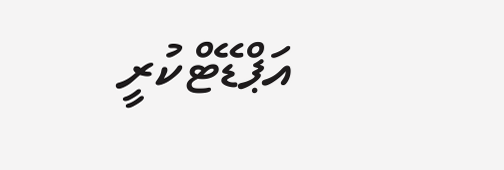އަޕްޑޭޓްކުރީ